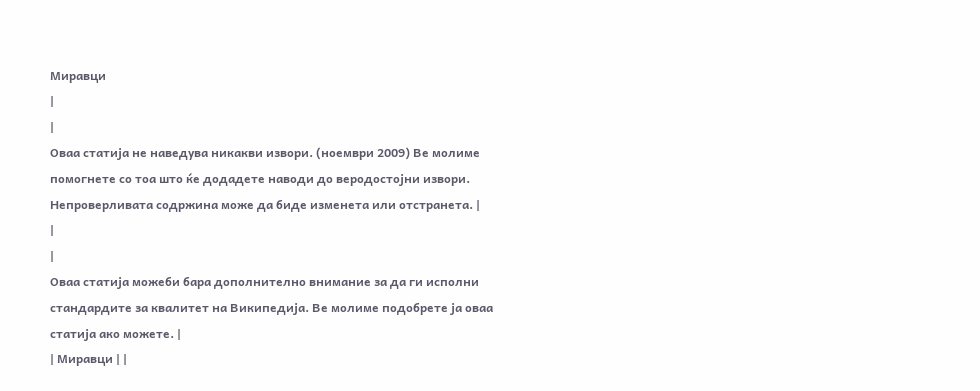Миравци
|
|
Оваа статија не наведува никакви извори. (ноември 2009) Ве молиме помогнете со тоа што ќе додадете наводи до веродостојни извори. Непроверливата содржина може да биде изменета или отстранета. |
|
|
Оваа статија можеби бара дополнително внимание за да ги исполни стандардите за квалитет на Википедија. Ве молиме подобрете ја оваа статија ако можете. |
| Миравци | |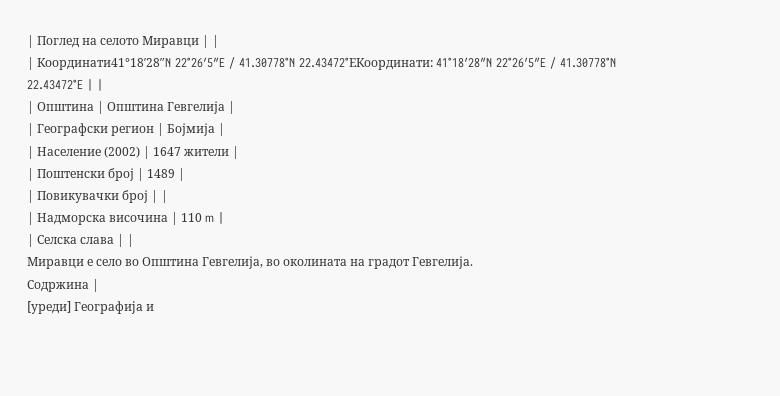| Поглед на селото Миравци | |
| Координати41°18′28″N 22°26′5″E / 41.30778°N 22.43472°EКоординати: 41°18′28″N 22°26′5″E / 41.30778°N 22.43472°E | |
| Општина | Општина Гевгелија |
| Географски регион | Бојмија |
| Население (2002) | 1647 жители |
| Поштенски број | 1489 |
| Повикувачки број | |
| Надморска височина | 110 m |
| Селска слава | |
Миравци е село во Општина Гевгелија, во околината на градот Гевгелија.
Содржина |
[уреди] Географиja и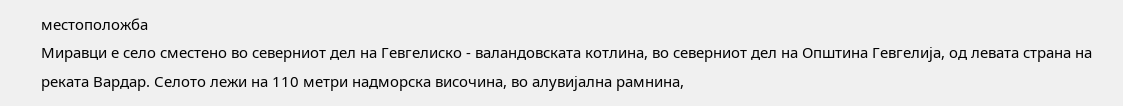местоположба
Миравци е село сместено во северниот дел на Гевгелиско - валандовската котлина, во северниот дел на Општина Гевгелија, од левата страна на реката Вардар. Селото лежи на 110 метри надморска височина, во алувијална рамнина,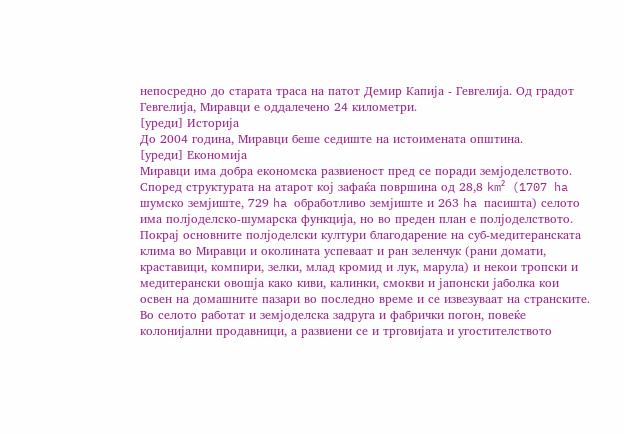непосредно до старата траса на патот Демир Капија - Гевгелија. Од градот Гевгелија, Миравци е оддалечено 24 километри.
[уреди] Историja
До 2004 година, Миравци беше седиште на истоимената општина.
[уреди] Економија
Миравци има добра економска развиеност пред се поради земјоделството. Според структурата на атарот кој зафаќа површина од 28,8 km² (1707 ha шумско земјиште, 729 ha обработливо земјиште и 263 ha пасишта) селото има полјоделско-шумарска функција, но во преден план е полјоделството. Покрај основните полјоделски култури благодарение на суб-медитеранската клима во Миравци и околината успеваат и ран зеленчук (рани домати, краставици, компири, зелки, млад кромид и лук, марула) и некои тропски и медитерански овошја како киви, калинки, смокви и јапонски јаболка кои освен на домашните пазари во последно време и се извезуваат на странските. Во селото работат и земјоделска задруга и фабрички погон, повеќе колонијални продавници, а развиени се и трговијата и угостителството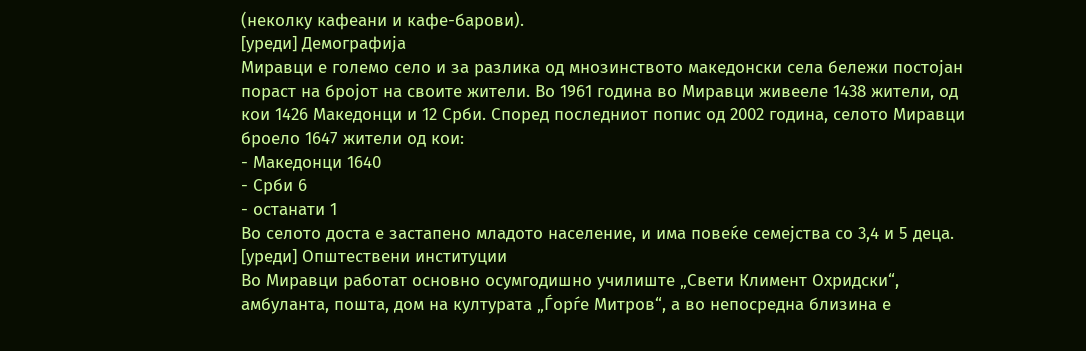(неколку кафеани и кафе-барови).
[уреди] Демографија
Миравци е големо село и за разлика од мнозинството македонски села бележи постојан пораст на бројот на своите жители. Во 1961 година во Миравци живееле 1438 жители, од кои 1426 Македонци и 12 Срби. Според последниот попис од 2002 година, селото Миравци броело 1647 жители од кои:
- Македонци 1640
- Срби 6
- останати 1
Во селото доста е застапено младото население, и има повеќе семејства со 3,4 и 5 деца.
[уреди] Општествени институции
Во Миравци работат основно осумгодишно училиште „Свети Климент Охридски“, амбуланта, пошта, дом на културата „Ѓорѓе Митров“, а во непосредна близина е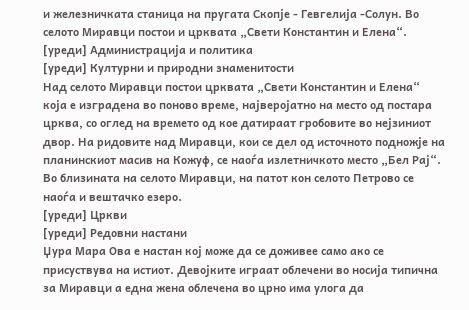и железничката станица на пругата Скопје - Гевгелија -Солун. Во селото Миравци постои и црквата „Свети Константин и Елена“.
[уреди] Администрација и политика
[уреди] Културни и природни знаменитости
Над селото Миравци постои црквата „Свети Константин и Елена“ која е изградена во поново време, најверојатно на место од постара црква, со оглед на времето од кое датираат гробовите во нејзиниот двор. На ридовите над Миравци, кои се дел од источното подножје на планинскиот масив на Кожуф, се наоѓа излетничкото место „Бел Рај“. Во близината на селото Миравци, на патот кон селото Петрово се наоѓа и вештачко езеро.
[уреди] Цркви
[уреди] Редовни настани
Џура Мара Ова е настан кој може да се доживее само ако се присуствува на истиот. Девојките играат облечени во носија типична за Миравци а една жена облечена во црно има улога да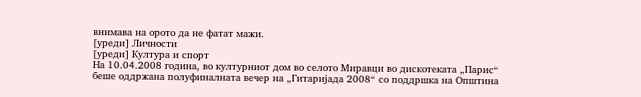внимава на орото да не фатат мажи.
[уреди] Личности
[уреди] Култура и спорт
На 10.04.2008 година, во културниот дом во селото Миравци во дискотеката „Парис“ беше оддржана полуфиналната вечер на „Гитаријада 2008“ со поддршка на Општина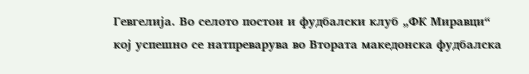Гевгелија. Во селото постои и фудбалски клуб „ФК Миравци“ кој успешно се натпреварува во Втората македонска фудбалска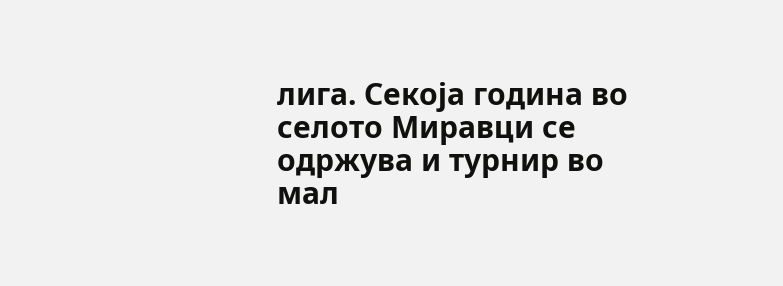лига. Секоја година во селото Миравци се одржува и турнир во мал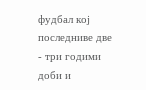фудбал кој последниве две - три годими доби и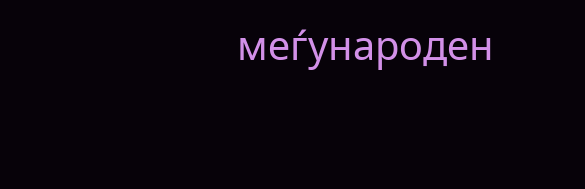меѓународен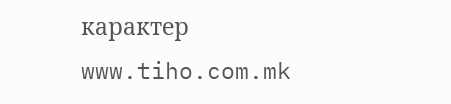карактер www.tiho.com.mk